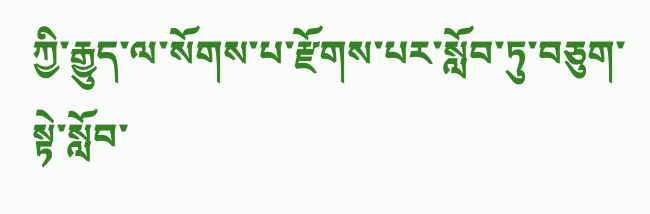ཀྱི་རྒྱུད་ལ་སོགས་པ་རྫོགས་པར་སློབ་ཏུ་བཅུག་སྟེ་སློབ་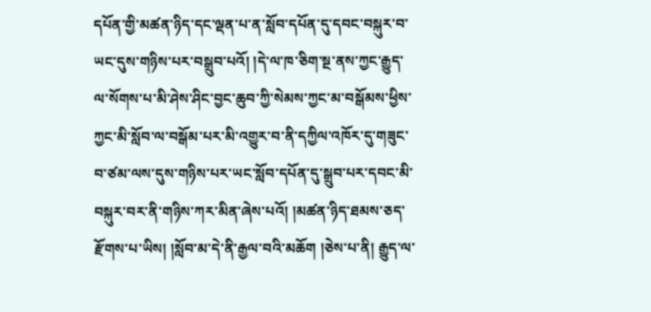དཔོན་གྱི་མཚན་ཉིད་དང་ལྡན་པ་ན་སློབ་དཔོན་དུ་དབང་བསྐུར་བ་ཡང་དུས་གཉིས་པར་བསྒྲུབ་པའོ། །དེ་ལ་ཁ་ཅིག་སྔ་ནས་ཀྱང་རྒྱུད་ལ་སོགས་པ་མི་ཤེས་ཤིང་བྱང་ཆུབ་ཀྱི་སེམས་ཀྱང་མ་བསྒོམས་ཕྱིས་ཀྱང་མི་སློབ་ལ་བསྒོམ་པར་མི་འགྱུར་བ་ནི་དཀྱིལ་འཁོར་དུ་གཟུང་བ་ཙམ་ལས་དུས་གཉིས་པར་ཡང་སློབ་དཔོན་དུ་སྒྲུབ་པར་དབང་མི་བསྐུར་བར་ནི་གཉིས་ཀར་མིན་ཞེས་པའོ། །མཚན་ཉིད་ཐམས་ཅད་རྫོགས་པ་ཡིས། །སློབ་མ་དེ་ནི་རྒྱལ་བའི་མཆོག །ཅེས་པ་ནི། རྒྱུད་ལ་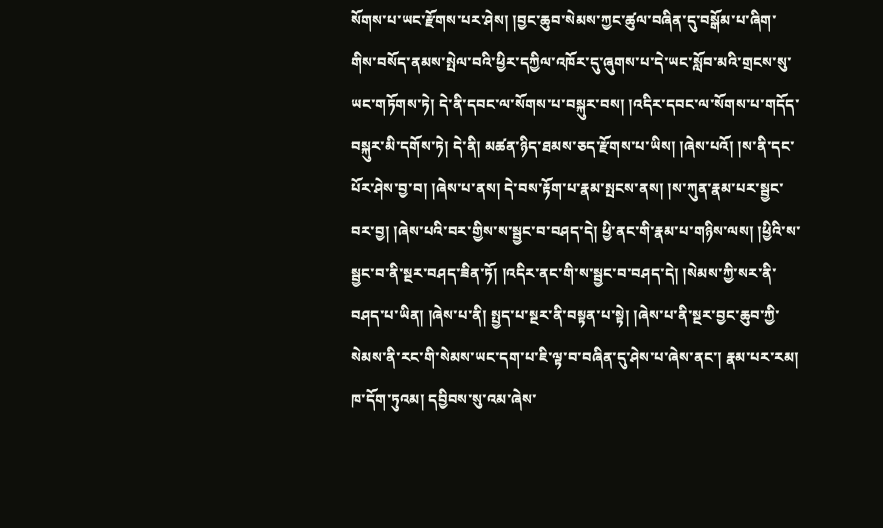སོགས་པ་ཡང་རྫོགས་པར་ཤེས། །བྱང་ཆུབ་སེམས་ཀྱང་ཚུལ་བཞིན་དུ་བསྒོམ་པ་ཞིག་གིས་བསོད་ནམས་སྤེལ་བའི་ཕྱིར་དཀྱིལ་འཁོར་དུ་ཞུགས་པ་དེ་ཡང་སློབ་མའི་གྲངས་སུ་ཡང་གཏོགས་ཏེ། དེ་ནི་དབང་ལ་སོགས་པ་བསྐུར་བས། །འདིར་དབང་ལ་སོགས་པ་གདོད་བསྐུར་མི་དགོས་ཏེ། དེ་ནི། མཚན་ཉིད་ཐམས་ཅད་རྫོགས་པ་ཡིས། །ཞེས་པའོ། །ས་ནི་དང་པོར་ཤེས་བྱ་བ། །ཞེས་པ་ནས། དེ་བས་རྟོག་པ་རྣམ་སྤངས་ནས། །ས་ཀུན་རྣམ་པར་སྦྱང་བར་བྱ། །ཞེས་པའི་བར་གྱིས་ས་སྦྱང་བ་བཤད་དེ། ཕྱི་ནང་གི་རྣམ་པ་གཉིས་ལས། །ཕྱིའི་ས་སྦྱང་བ་ནི་སྔར་བཤད་ཟིན་ཏོ། །འདིར་ནང་གི་ས་སྦྱང་བ་བཤད་དེ། །སེམས་ཀྱི་སར་ནི་བཤད་པ་ཡིན། །ཞེས་པ་ནི། སྤྱད་པ་སྔར་ནི་བསྟན་པ་སྟེ། །ཞེས་པ་ནི་སྔར་བྱང་ཆུབ་ཀྱི་སེམས་ནི་རང་གི་སེམས་ཡང་དག་པ་ཇི་ལྟ་བ་བཞིན་དུ་ཤེས་པ་ཞེས་ནང་། རྣམ་པར་རམ། ཁ་དོག་ཏུའམ། དབྱིབས་སུ་འམ་ཞེས་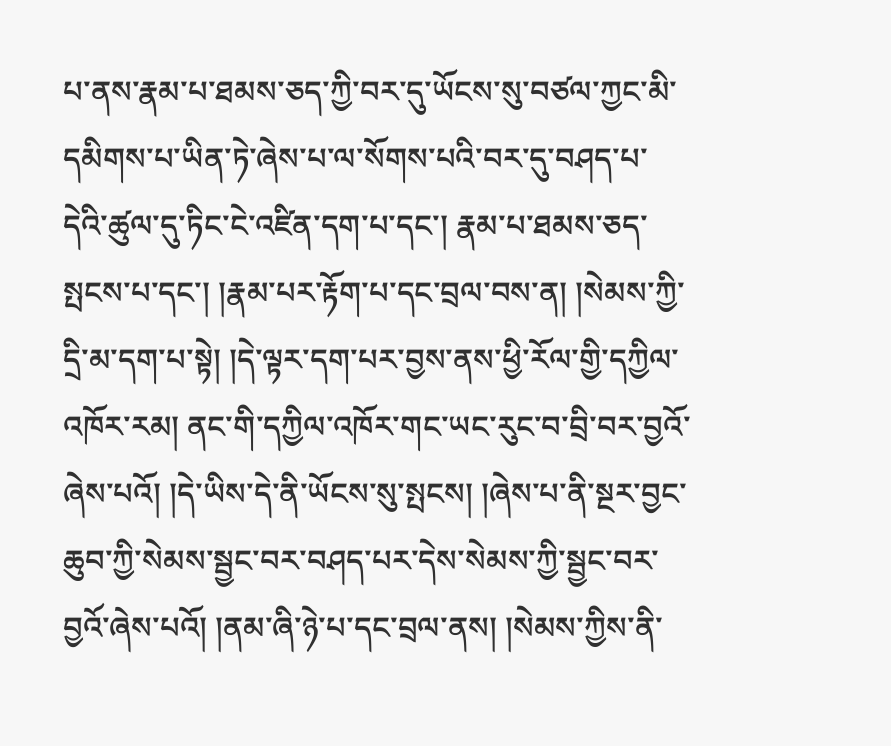པ་ནས་རྣམ་པ་ཐམས་ཅད་ཀྱི་བར་དུ་ཡོངས་སུ་བཙལ་ཀྱང་མི་དམིགས་པ་ཡིན་ཏེ་ཞེས་པ་ལ་སོགས་པའི་བར་དུ་བཤད་པ་དེའི་ཚུལ་དུ་ཏིང་ངེ་འཛིན་དག་པ་དང་། རྣམ་པ་ཐམས་ཅད་སྤངས་པ་དང་། །རྣམ་པར་རྟོག་པ་དང་བྲལ་བས་ན། །སེམས་ཀྱི་དྲི་མ་དག་པ་སྟེ། །དེ་ལྟར་དག་པར་བྱས་ནས་ཕྱི་རོལ་གྱི་དཀྱིལ་འཁོར་རམ། ནང་གི་དཀྱིལ་འཁོར་གང་ཡང་རུང་བ་བྲི་བར་བྱའོ་ཞེས་པའོ། །དེ་ཡིས་དེ་ནི་ཡོངས་སུ་སྤངས། །ཞེས་པ་ནི་སྔར་བྱང་ཆུབ་ཀྱི་སེམས་སྦྱང་བར་བཤད་པར་དེས་སེམས་ཀྱི་སྦྱང་བར་བྱའོ་ཞེས་པའོ། །ནམ་ཞི་ཉེ་པ་དང་བྲལ་ནས། །སེམས་ཀྱིས་ནི་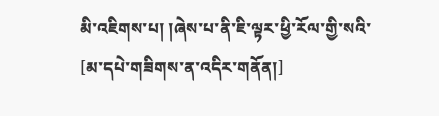མི་འཇིགས་པ། །ཞེས་པ་ནི་ཇི་ལྟར་ཕྱི་རོལ་གྱི་སའི་
[མ་དཔེ་གཟིགས་ན་འདིར་གནོན།]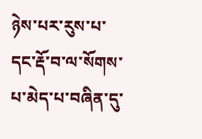ཉེས་པར་རུས་པ་དང་རྡོ་བ་ལ་སོགས་པ་མེད་པ་བཞིན་དུ་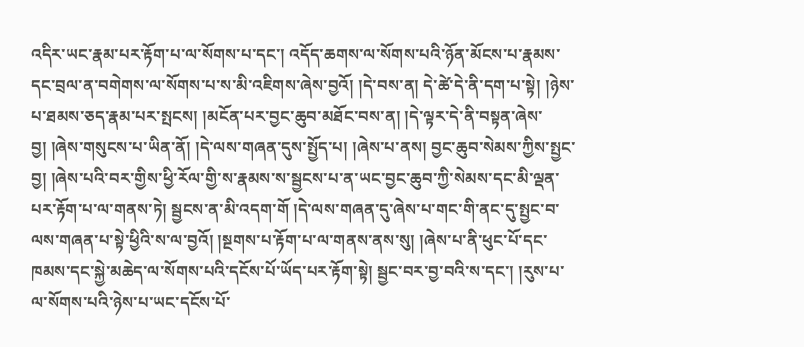འདིར་ཡང་རྣམ་པར་རྟོག་པ་ལ་སོགས་པ་དང་། འདོད་ཆགས་ལ་སོགས་པའི་ཉོན་མོངས་པ་རྣམས་དང་བྲལ་ན་བགེགས་ལ་སོགས་པ་ས་མི་འཇིགས་ཞེས་བྱའོ། །དེ་བས་ན། དེ་ཚེ་དེ་ནི་དག་པ་སྟེ། །ཉེས་པ་ཐམས་ཅད་རྣམ་པར་སྤངས། །མངོན་པར་བྱང་ཆུབ་མཐོང་བས་ན། །དེ་ལྟར་དེ་ནི་བསྟན་ཞེས་བྱ། །ཞེས་གསུངས་པ་ཡིན་ནོ། །དེ་ལས་གཞན་དུས་སྤྱོད་པ། །ཞེས་པ་ནས། བྱང་ཆུབ་སེམས་ཀྱིས་སྤྱང་བྱ། །ཞེས་པའི་བར་གྱིས་ཕྱི་རོལ་གྱི་ས་རྣམས་ས་སྦྱངས་པ་ན་ཡང་བྱང་ཆུབ་ཀྱི་སེམས་དང་མི་ལྡན་པར་རྟོག་པ་ལ་གནས་ཏེ། སྦྱངས་ན་མི་འདག་གོ །དེ་ལས་གཞན་དུ་ཞེས་པ་གང་གི་ནང་དུ་སྤྱང་བ་ལས་གཞན་པ་སྟེ་ཕྱིའི་ས་ལ་བྱའོ། །སྔགས་པ་རྟོག་པ་ལ་གནས་ནས་སུ། །ཞེས་པ་ནི་ཕུང་པོ་དང་ཁམས་དང་སྐྱེ་མཆེད་ལ་སོགས་པའི་དངོས་པོ་ཡོད་པར་རྟོག་སྟེ། སྦྱང་བར་བྱ་བའི་ས་དང་། །རུས་པ་ལ་སོགས་པའི་ཉེས་པ་ཡང་དངོས་པོ་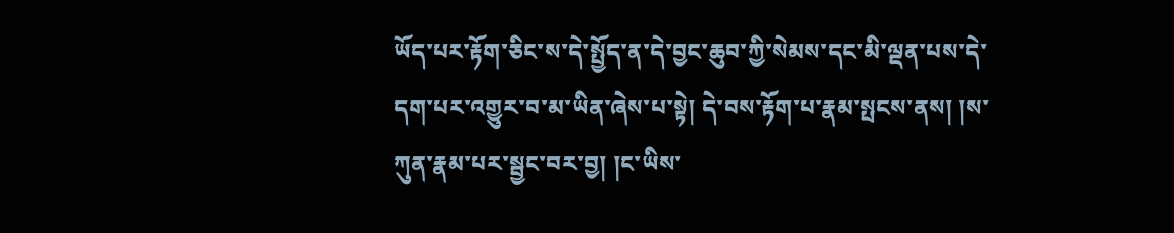ཡོད་པར་རྟོག་ཅིང་ས་དེ་སྤྱོད་ན་དེ་བྱང་ཆུབ་ཀྱི་སེམས་དང་མི་ལྡན་པས་དེ་དག་པར་འགྱུར་བ་མ་ཡིན་ཞེས་པ་སྟེ། དེ་བས་རྟོག་པ་རྣམ་སྤངས་ནས། །ས་ཀུན་རྣམ་པར་སྦྱང་བར་བྱ། །ང་ཡིས་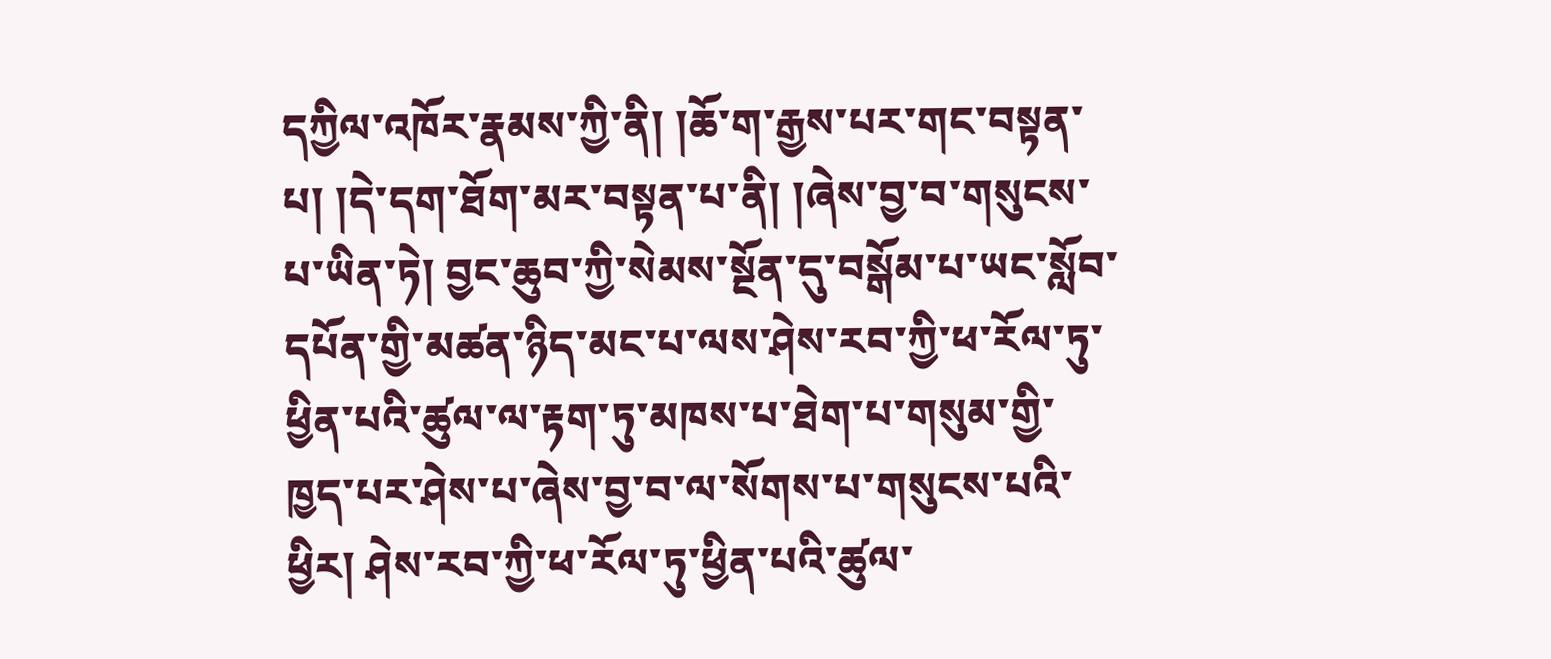དཀྱིལ་འཁོར་རྣམས་ཀྱི་ནི། །ཆོ་ག་རྒྱས་པར་གང་བསྟན་པ། །དེ་དག་ཐོག་མར་བསྟན་པ་ནི། །ཞེས་བྱ་བ་གསུངས་པ་ཡིན་ཏེ། བྱང་ཆུབ་ཀྱི་སེམས་སྔོན་དུ་བསྒོམ་པ་ཡང་སློབ་དཔོན་གྱི་མཚན་ཉིད་མང་པ་ལས་ཤེས་རབ་ཀྱི་ཕ་རོལ་ཏུ་ཕྱིན་པའི་ཚུལ་ལ་རྟག་ཏུ་མཁས་པ་ཐེག་པ་གསུམ་གྱི་ཁྱད་པར་ཤེས་པ་ཞེས་བྱ་བ་ལ་སོགས་པ་གསུངས་པའི་ཕྱིར། ཤེས་རབ་ཀྱི་ཕ་རོལ་ཏུ་ཕྱིན་པའི་ཚུལ་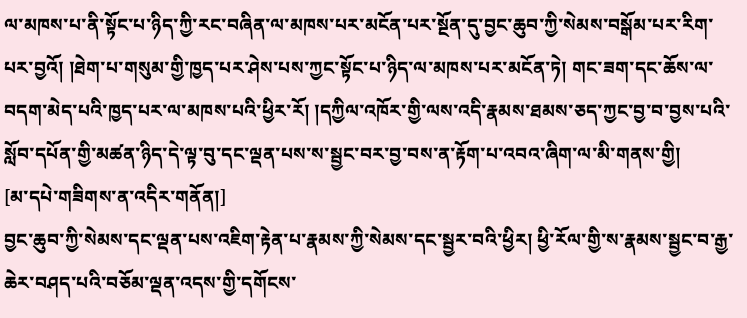ལ་མཁས་པ་ནི་སྟོང་པ་ཉིད་ཀྱི་རང་བཞིན་ལ་མཁས་པར་མངོན་པར་སྔོན་དུ་བྱང་ཆུབ་ཀྱི་སེམས་བསྒོམ་པར་རིག་པར་བྱའོ། །ཐེག་པ་གསུམ་གྱི་ཁྱད་པར་ཤེས་པས་ཀྱང་སྟོང་པ་ཉིད་ལ་མཁས་པར་མངོན་ཏེ། གང་ཟག་དང་ཆོས་ལ་བདག་མེད་པའི་ཁྱད་པར་ལ་མཁས་པའི་ཕྱིར་རོ། །དཀྱིལ་འཁོར་གྱི་ལས་འདི་རྣམས་ཐམས་ཅད་ཀྱང་བྱ་བ་བྱས་པའི་སློབ་དཔོན་གྱི་མཚན་ཉིད་དེ་ལྟ་བུ་དང་ལྡན་པས་ས་སྦྱང་བར་བྱ་བས་ན་རྟོག་པ་འབའ་ཞིག་ལ་མི་གནས་གྱི།
[མ་དཔེ་གཟིགས་ན་འདིར་གནོན།]
བྱང་ཆུབ་ཀྱི་སེམས་དང་ལྡན་པས་འཇིག་རྟེན་པ་རྣམས་ཀྱི་སེམས་དང་སྦྱར་བའི་ཕྱིར། ཕྱི་རོལ་གྱི་ས་རྣམས་སྦྱང་བ་རྒྱ་ཆེར་བཤད་པའི་བཅོམ་ལྡན་འདས་གྱི་དགོངས་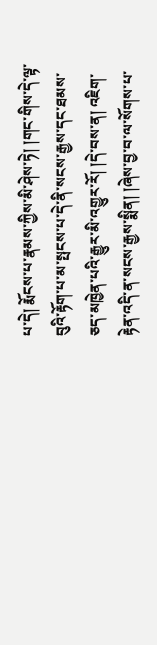པ་དེ། རྨོངས་པ་རྣམས་ཀྱིས་མི་ཤེས་ཏེ། །གང་གིས་དེ་ལྟ་བུའི་རྟོག་པ་མ་སྤངས་པ་དེ་ནི་སངས་རྒྱས་དང་ཐམས་ཅད་མཁྱེན་པའི་རྒྱུར་མི་འགྱུར་རོ། །དེ་བས་ན། འཇིག་རྟེན་འདི་ན་སངས་རྒྱས་སྨིན། །ཞེས་བྱ་བ་ལ་སོགས་པ་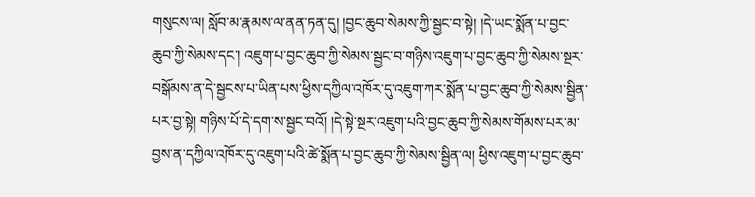གསུངས་ལ། སློབ་མ་རྣམས་ལ་ནན་ཏན་དུ། །བྱང་ཆུབ་སེམས་ཀྱི་སྦྱང་བ་སྟེ། །དེ་ཡང་སྨོན་པ་བྱང་ཆུབ་ཀྱི་སེམས་དང་། འཇུག་པ་བྱང་ཆུབ་ཀྱི་སེམས་སྦྱང་བ་གཉིས་འཇུག་པ་བྱང་ཆུབ་ཀྱི་སེམས་སྔར་བསྒོམས་ན་དེ་སྦྱངས་པ་ཡིན་པས་ཕྱིས་དཀྱིལ་འཁོར་དུ་འཇུག་ཀར་སྨོན་པ་བྱང་ཆུབ་ཀྱི་སེམས་སྦྱིན་པར་བྱ་སྟེ། གཉིས་པོ་དེ་དག་ས་སྦྱང་བའོ། །དེ་སྟེ་སྔར་འཇུག་པའི་བྱང་ཆུབ་ཀྱི་སེམས་གོམས་པར་མ་བྱས་ན་དཀྱིལ་འཁོར་དུ་འཇུག་པའི་ཚེ་སྨོན་པ་བྱང་ཆུབ་ཀྱི་སེམས་སྦྱིན་ལ། ཕྱིས་འཇུག་པ་བྱང་ཆུབ་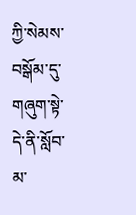ཀྱི་སེམས་བསྒོམ་དུ་གཞུག་སྟེ་དེ་ནི་སློབ་མ་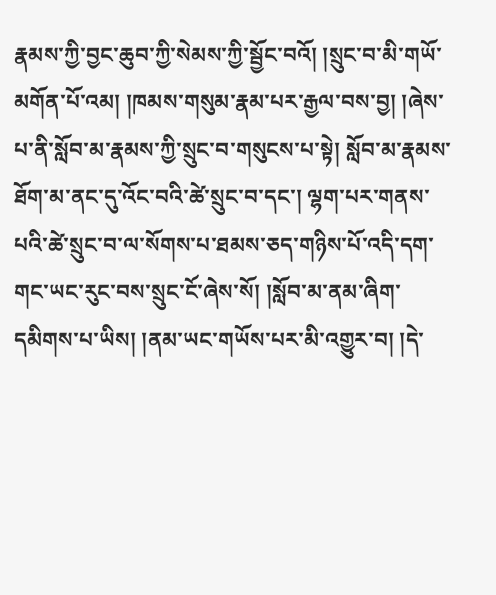རྣམས་ཀྱི་བྱང་ཆུབ་ཀྱི་སེམས་ཀྱི་སྦྱོང་བའོ། །སྲུང་བ་མི་གཡོ་མགོན་པོ་འམ། །ཁམས་གསུམ་རྣམ་པར་རྒྱལ་བས་བྱ། །ཞེས་པ་ནི་སློབ་མ་རྣམས་ཀྱི་སྲུང་བ་གསུངས་པ་སྟེ། སློབ་མ་རྣམས་ཐོག་མ་ནང་དུ་འོང་བའི་ཚེ་སྲུང་བ་དང་། ལྷག་པར་གནས་པའི་ཚེ་སྲུང་བ་ལ་སོགས་པ་ཐམས་ཅད་གཉིས་པོ་འདི་དག་གང་ཡང་རུང་བས་སྲུང་ངོ་ཞེས་སོ། །སློབ་མ་ནམ་ཞིག་དམིགས་པ་ཡིས། །ནམ་ཡང་གཡོས་པར་མི་འགྱུར་བ། །དེ་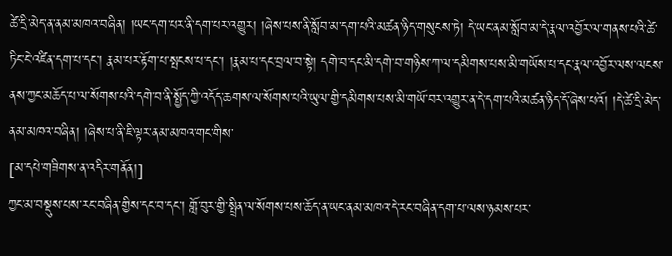ཚེ་དྲི་མེད་ན་ནམ་མཁའ་བཞིན། །ཡང་དག་པར་ནི་དག་པར་འགྱུར། །ཞེས་པས་ནི་སློབ་མ་དག་པའི་མཚན་ཉིད་གསུངས་ཏེ། དེ་ཡང་ནམ་སློབ་མ་དེ་རྣལ་འབྱོར་ལ་གནས་པའི་ཚེ་ཏིང་ངེ་འཛིན་དག་པ་དང་། རྣམ་པར་རྟོག་པ་སྤངས་པ་དང་། །རྣམ་པ་དང་བྲལ་བ་སྟེ། དགེ་བ་དང་མི་དགེ་བ་གཉིས་ཀ་ལ་དམིགས་པས་མི་གཡོས་པ་དང་རྣལ་འབྱོར་ལས་ལངས་ནས་ཀྱང་མཆོད་པ་ལ་སོགས་པའི་དགེ་བ་ནི་སྤྱོད་ཀྱི་འདོད་ཆགས་ལ་སོགས་པའི་ཡུལ་གྱི་དམིགས་པས་མི་གཡོ་བར་འགྱུར་ན་དེ་དག་པའི་མཚན་ཉིད་དོ་ཞེས་པའོ། །དེ་ཚེ་དྲི་མེད་ནམ་མཁའ་བཞིན། །ཞེས་པ་ནི་ཇི་ལྟར་ནམ་མཁའ་གང་གིས་
[མ་དཔེ་གཟིགས་ན་འདིར་གནོན།]
ཀྱང་མ་བསྡུས་པས་རང་བཞིན་གྱིས་དང་བ་དང་། གློ་བུར་གྱི་སྤྲིན་ལ་སོགས་པས་ཆོད་ན་ཡང་ནམ་མཁའ་དེ་རང་བཞིན་དག་པ་ལས་ཉམས་པར་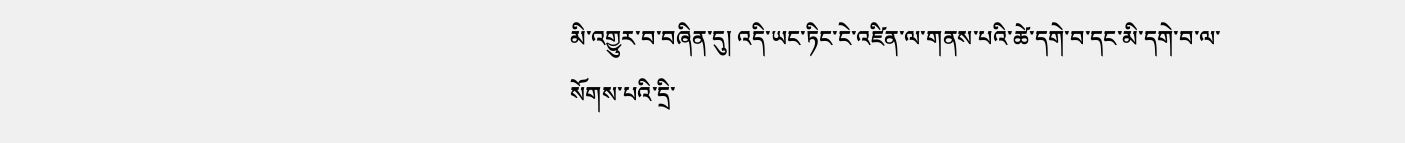མི་འགྱུར་བ་བཞིན་དུ། འདི་ཡང་ཏིང་ངེ་འཛིན་ལ་གནས་པའི་ཚེ་དགེ་བ་དང་མི་དགེ་བ་ལ་སོགས་པའི་དྲི་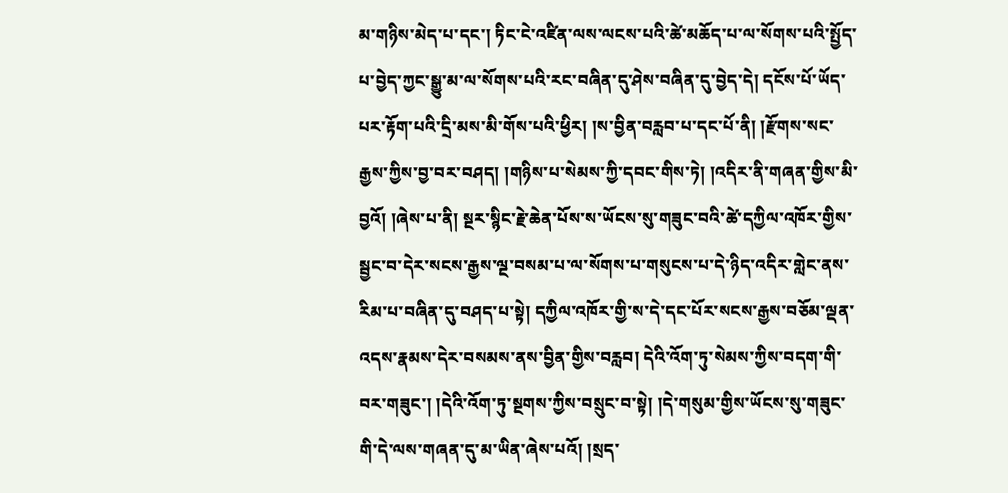མ་གཉིས་མེད་པ་དང་། ཏིང་ངེ་འཛིན་ལས་ལངས་པའི་ཚེ་མཆོད་པ་ལ་སོགས་པའི་སྤྱོད་པ་བྱེད་ཀྱང་སྒྱུ་མ་ལ་སོགས་པའི་རང་བཞིན་དུ་ཤེས་བཞིན་དུ་བྱེད་དེ། དངོས་པོ་ཡོད་པར་རྟོག་པའི་དྲི་མས་མི་གོས་པའི་ཕྱིར། །ས་བྱིན་བརླབ་པ་དང་པོ་ནི། །རྫོགས་སང་རྒྱས་ཀྱིས་བྱ་བར་བཤད། །གཉིས་པ་སེམས་ཀྱི་དབང་གིས་ཏེ། །འདིར་ནི་གཞན་གྱིས་མི་བྱའོ། །ཞེས་པ་ནི། སྔར་སྙིང་རྗེ་ཆེན་པོས་ས་ཡོངས་སུ་གཟུང་བའི་ཚེ་དཀྱིལ་འཁོར་གྱིས་སྦྱང་བ་དེར་སངས་རྒྱས་ལྔ་བསམ་པ་ལ་སོགས་པ་གསུངས་པ་དེ་ཉིད་འདིར་གླེང་ནས་རིམ་པ་བཞིན་དུ་བཤད་པ་སྟེ། དཀྱིལ་འཁོར་གྱི་ས་དེ་དང་པོར་སངས་རྒྱས་བཅོམ་ལྡན་འདས་རྣམས་དེར་བསམས་ནས་བྱིན་གྱིས་བརླབ། དེའི་འོག་ཏུ་སེམས་ཀྱིས་བདག་གི་བར་གཟུང་། །དེའི་འོག་ཏུ་སྔགས་ཀྱིས་བསྲུང་བ་སྟེ། །དེ་གསུམ་གྱིས་ཡོངས་སུ་གཟུང་གི་དེ་ལས་གཞན་དུ་མ་ཡིན་ཞེས་པའོ། །སྲད་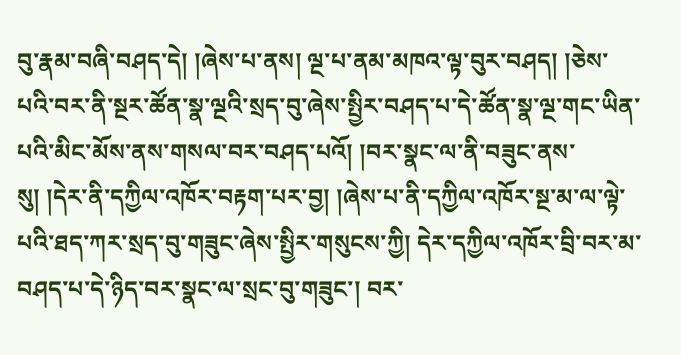བུ་རྣམ་བཞི་བཤད་དེ། །ཞེས་པ་ནས། ལྔ་པ་ནམ་མཁའ་ལྟ་བུར་བཤད། །ཅེས་པའི་བར་ནི་སྔར་ཚོན་སྣ་ལྔའི་སྲད་བུ་ཞེས་སྤྱིར་བཤད་པ་དེ་ཚོན་སྣ་ལྔ་གང་ཡིན་པའི་མིང་མོས་ནས་གསལ་བར་བཤད་པའོ། །བར་སྣང་ལ་ནི་བཟུང་ནས་སུ། །དེར་ནི་དཀྱིལ་འཁོར་བརྟག་པར་བྱ། །ཞེས་པ་ནི་དཀྱིལ་འཁོར་སྔ་མ་ལ་ལྟེ་པའི་ཐད་ཀར་སྲད་བུ་གཟུང་ཞེས་སྤྱིར་གསུངས་ཀྱི། དེར་དཀྱིལ་འཁོར་བྲི་བར་མ་བཤད་པ་དེ་ཉིད་བར་སྣང་ལ་སྲང་བུ་གཟུང་། བར་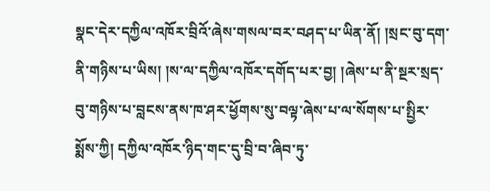སྣང་དེར་དཀྱིལ་འཁོར་བྲིའོ་ཞེས་གསལ་བར་བཤད་པ་ཡིན་ནོ། །སྲང་བུ་དག་ནི་གཉིས་པ་ཡིས། །ས་ལ་དཀྱིལ་འཁོར་དགོད་པར་བྱ། །ཞེས་པ་ནི་སྔར་སྲད་བུ་གཉིས་པ་བླངས་ནས་ཁ་ཤར་ཕྱོགས་སུ་བལྟ་ཞེས་པ་ལ་སོགས་པ་སྤྱིར་སྨོས་ཀྱི། དཀྱིལ་འཁོར་ཉིད་གང་དུ་བྲི་བ་ཞིབ་ཏུ་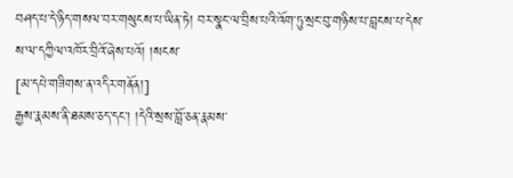བཤད་པ་དེ་ཉིད་གསལ་བར་གསུངས་པ་ཡིན་ཏེ། བར་སྣང་ལ་བྲིས་པའི་འོག་ཏུ་སྲང་བུ་གཉིས་པ་བླངས་པ་དེས་ས་ལ་དཀྱིལ་འཁོར་བྲིའོ་ཞེས་པའོ། །སངས་
[མ་དཔེ་གཟིགས་ན་འདིར་གནོན།]
རྒྱས་རྣམས་ནི་ཐམས་ཅད་དང་། །དེའི་སྲས་བློ་ཅན་རྣམས་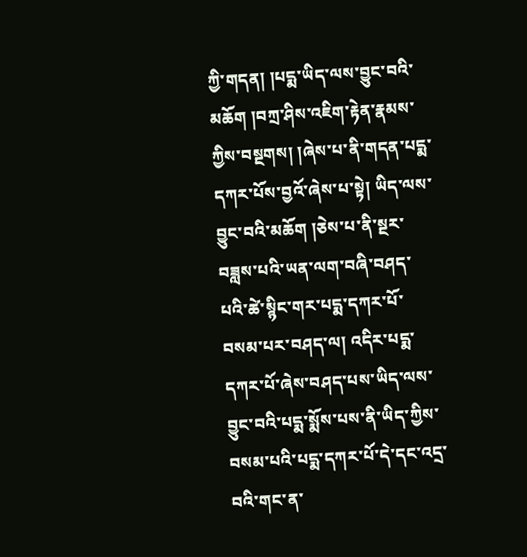ཀྱི་གདན། །པདྨ་ཡིད་ལས་བྱུང་བའི་མཆོག །བཀྲ་ཤིས་འཇིག་རྟེན་རྣམས་ཀྱིས་བསྔགས། །ཞེས་པ་ནི་གདན་པདྨ་དཀར་པོས་བྱའོ་ཞེས་པ་སྟེ། ཡིད་ལས་བྱུང་བའི་མཆོག །ཅེས་པ་ནི་སྔར་བཟླས་པའི་ཡན་ལག་བཞི་བཤད་པའི་ཚེ་སྙིང་གར་པདྨ་དཀར་པོ་བསམ་པར་བཤད་ལ། འདིར་པདྨ་དཀར་པོ་ཞེས་བཤད་པས་ཡིད་ལས་བྱུང་བའི་པདྨ་སྨོས་པས་ནི་ཡིད་ཀྱིས་བསམ་པའི་པདྨ་དཀར་པོ་དེ་དང་འདྲ་བའི་གང་ན་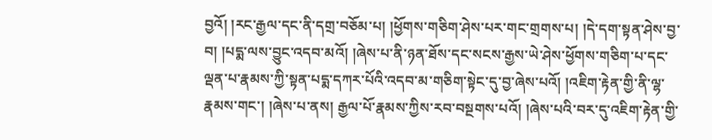བྱའོ། །རང་རྒྱལ་དང་ནི་དགྲ་བཅོམ་པ། །ཕྱོགས་གཅིག་ཤེས་པར་གང་གྲགས་པ། །དེ་དག་སྟན་ཤེས་བྱ་བ། །པདྨ་ལས་བྱུང་འདབ་མའོ། །ཞེས་པ་ནི་ཉན་ཐོས་དང་སངས་རྒྱས་ཡེ་ཤེས་ཕྱོགས་གཅིག་པ་དང་ལྡན་པ་རྣམས་ཀྱི་སྟན་པདྨ་དཀར་པོའི་འདབ་མ་གཅིག་སྟེང་དུ་བྱ་ཞེས་པའོ། །འཇིག་རྟེན་གྱི་ནི་ལྷ་རྣམས་གང་། །ཞེས་པ་ནས། རྒྱལ་པོ་རྣམས་ཀྱིས་རབ་བསྔགས་པའོ། །ཞེས་པའི་བར་དུ་འཇིག་རྟེན་གྱི་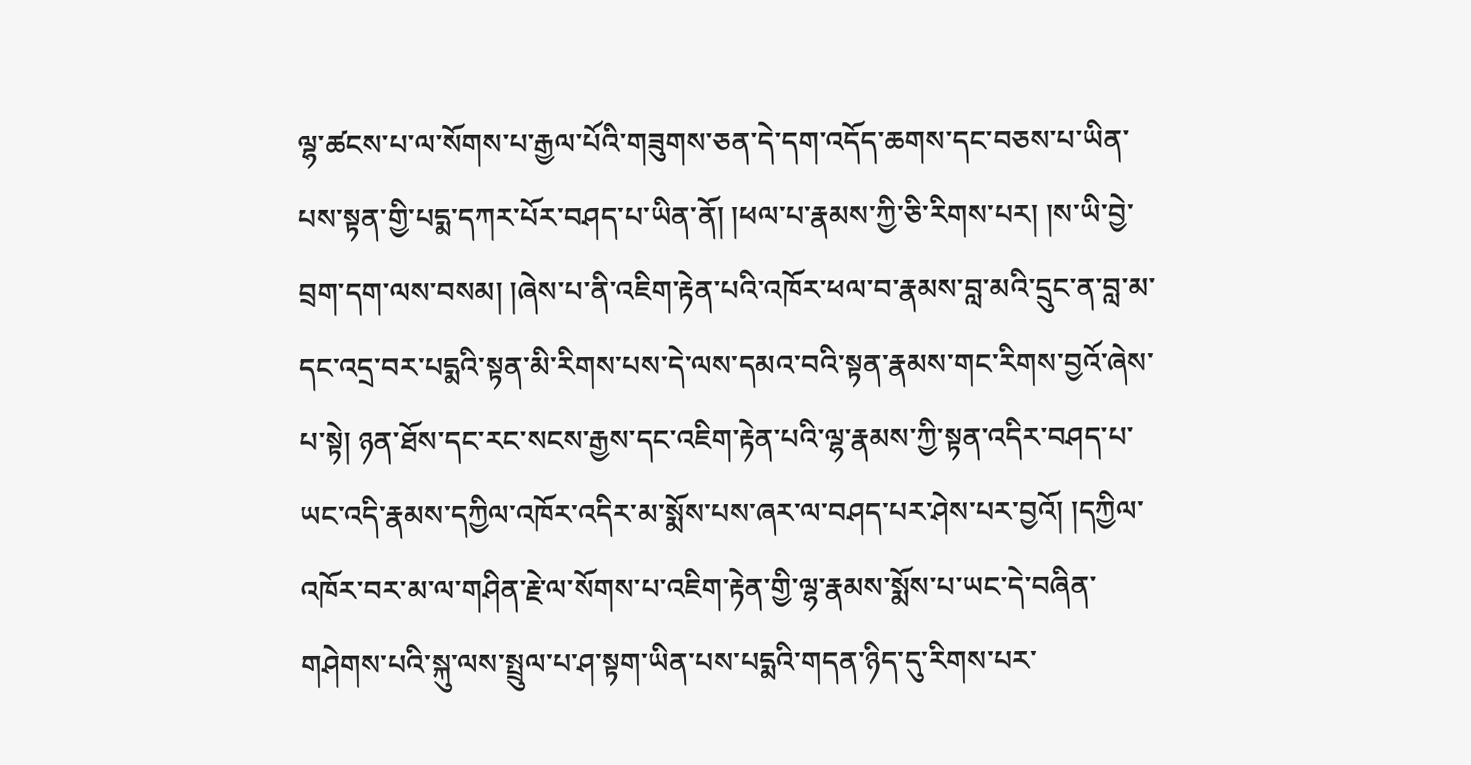ལྷ་ཚངས་པ་ལ་སོགས་པ་རྒྱལ་པོའི་གཟུགས་ཅན་དེ་དག་འདོད་ཆགས་དང་བཅས་པ་ཡིན་པས་སྟན་གྱི་པདྨ་དཀར་པོར་བཤད་པ་ཡིན་ནོ། །ཕལ་པ་རྣམས་ཀྱི་ཅི་རིགས་པར། །ས་ཡི་བྱེ་བྲག་དག་ལས་བསམ། །ཞེས་པ་ནི་འཇིག་རྟེན་པའི་འཁོར་ཕལ་བ་རྣམས་བླ་མའི་དྲུང་ན་བླ་མ་དང་འདྲ་བར་པདྨའི་སྟན་མི་རིགས་པས་དེ་ལས་དམའ་བའི་སྟན་རྣམས་གང་རིགས་བྱའོ་ཞེས་པ་སྟེ། ཉན་ཐོས་དང་རང་སངས་རྒྱས་དང་འཇིག་རྟེན་པའི་ལྷ་རྣམས་ཀྱི་སྟན་འདིར་བཤད་པ་ཡང་འདི་རྣམས་དཀྱིལ་འཁོར་འདིར་མ་སྨོས་པས་ཞར་ལ་བཤད་པར་ཤེས་པར་བྱའོ། །དཀྱིལ་འཁོར་བར་མ་ལ་གཤིན་རྗེ་ལ་སོགས་པ་འཇིག་རྟེན་གྱི་ལྷ་རྣམས་སྨོས་པ་ཡང་དེ་བཞིན་གཤེགས་པའི་སྐུ་ལས་སྤྲུལ་པ་ཤ་སྟག་ཡིན་པས་པདྨའི་གདན་ཉིད་དུ་རིགས་པར་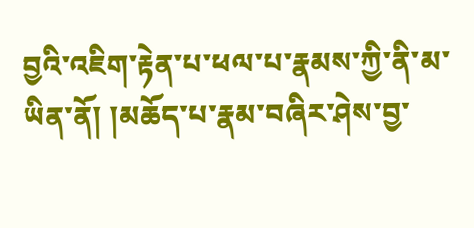བྱའི་འཇིག་རྟེན་པ་ཕལ་པ་རྣམས་ཀྱི་ནི་མ་ཡིན་ནོ། །མཆོད་པ་རྣམ་བཞིར་ཤེས་བྱ་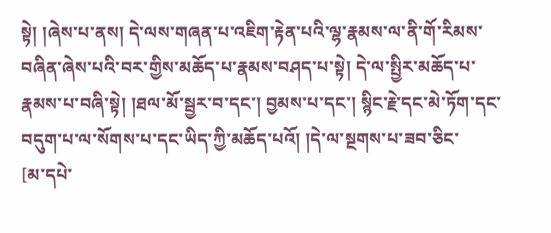སྟེ། །ཞེས་པ་ནས། དེ་ལས་གཞན་པ་འཇིག་རྟེན་པའི་ལྷ་རྣམས་ལ་ནི་གོ་རིམས་བཞིན་ཞེས་པའི་བར་གྱིས་མཆོད་པ་རྣམས་བཤད་པ་སྟེ། དེ་ལ་སྤྱིར་མཆོད་པ་རྣམས་པ་བཞི་སྟེ། །ཐལ་མོ་སྦྱར་བ་དང་། བྱམས་པ་དང་། སྙིང་རྗེ་དང་མེ་ཏོག་དང་བདུག་པ་ལ་སོགས་པ་དང་ཡིད་ཀྱི་མཆོད་པའོ། །དེ་ལ་སྔགས་པ་ཟབ་ཅིང་
[མ་དཔེ་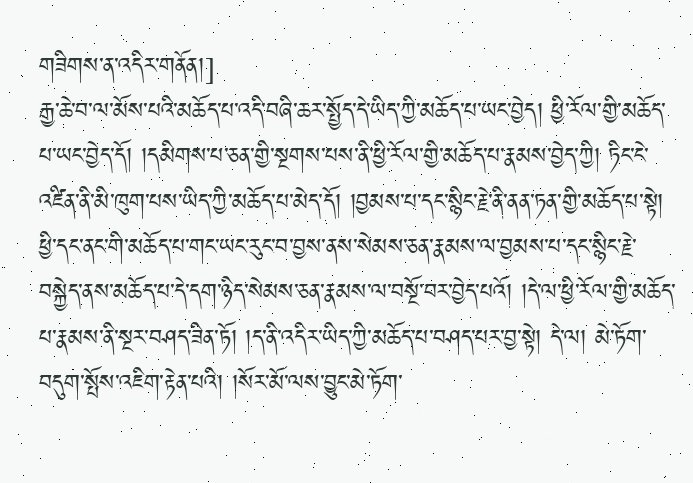གཟིགས་ན་འདིར་གནོན།]
རྒྱ་ཆེ་བ་ལ་མོས་པའི་མཆོད་པ་འདི་བཞི་ཆར་སྤྱོད་དེ་ཡིད་ཀྱི་མཆོད་པ་ཡང་བྱེད། ཕྱི་རོལ་གྱི་མཆོད་པ་ཡང་བྱེད་དོ། །དམིགས་པ་ཅན་གྱི་སྔགས་པས་ནི་ཕྱི་རོལ་གྱི་མཆོད་པ་རྣམས་བྱེད་ཀྱི། ཏིང་ངེ་འཛིན་ནི་མི་ཁུག་པས་ཡིད་ཀྱི་མཆོད་པ་མེད་དོ། །བྱམས་པ་དང་སྙིང་རྗེ་ནི་ནན་ཏན་གྱི་མཆོད་པ་སྟེ། ཕྱི་དང་ནང་གི་མཆོད་པ་གང་ཡང་རུང་བ་བྱས་ནས་སེམས་ཅན་རྣམས་ལ་བྱམས་པ་དང་སྙིང་རྗེ་བསྐྱེད་ནས་མཆོད་པ་དེ་དག་ཉིད་སེམས་ཅན་རྣམས་ལ་བསྔོ་བར་བྱེད་པའོ། །དེ་ལ་ཕྱི་རོལ་གྱི་མཆོད་པ་རྣམས་ནི་སྔར་བཤད་ཟིན་ཏོ། །ད་ནི་འདིར་ཡིད་ཀྱི་མཆོད་པ་བཤད་པར་བྱ་སྟེ། དེ་ལ། མེ་ཏོག་བདུག་སྤོས་འཇིག་རྟེན་པའི། །སོར་མོ་ལས་བྱུང་མེ་ཏོག་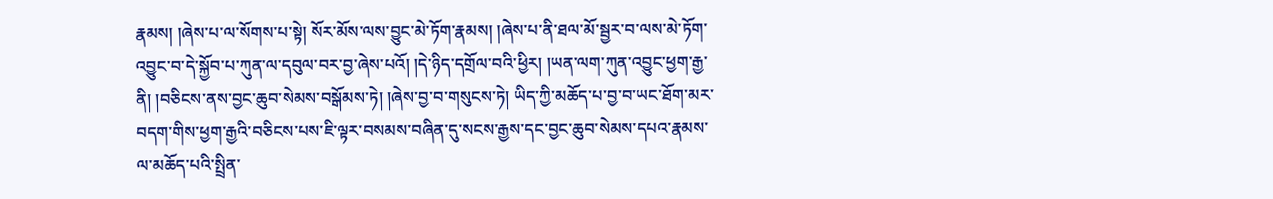རྣམས། །ཞེས་པ་ལ་སོགས་པ་སྟེ། སོར་མོས་ལས་བྱུང་མེ་ཏོག་རྣམས། །ཞེས་པ་ནི་ཐལ་མོ་སྦྱར་བ་ལས་མེ་ཏོག་འབྱུང་བ་དེ་སྐྱོབ་པ་ཀུན་ལ་དབུལ་བར་བྱ་ཞེས་པའོ། །དེ་ཉིད་དགྲོལ་བའི་ཕྱིར། །ཡན་ལག་ཀུན་འབྱུང་ཕྱག་རྒྱ་ནི། །བཅིངས་ནས་བྱང་ཆུབ་སེམས་བསྒོམས་ཏེ། །ཞེས་བྱ་བ་གསུངས་ཏེ། ཡིད་ཀྱི་མཆོད་པ་བྱ་བ་ཡང་ཐོག་མར་བདག་གིས་ཕྱག་རྒྱའི་བཅིངས་པས་ཇི་ལྟར་བསམས་བཞིན་དུ་སངས་རྒྱས་དང་བྱང་ཆུབ་སེམས་དཔའ་རྣམས་ལ་མཆོད་པའི་སྤྲིན་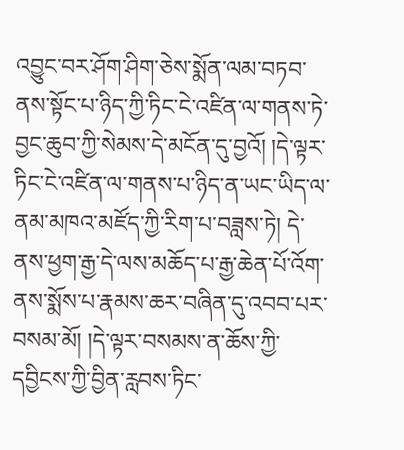འབྱུང་བར་ཤོག་ཤིག་ཅེས་སྨོན་ལམ་བཏབ་ནས་སྟོང་པ་ཉིད་ཀྱི་ཏིང་ངེ་འཛིན་ལ་གནས་ཏེ་བྱང་ཆུབ་ཀྱི་སེམས་དེ་མངོན་དུ་བྱའོ། །དེ་ལྟར་ཏིང་ངེ་འཛིན་ལ་གནས་པ་ཉིད་ན་ཡང་ཡིད་ལ་ནམ་མཁའ་མཛོད་ཀྱི་རིག་པ་བཟླས་ཏེ། དེ་ནས་ཕྱག་རྒྱ་དེ་ལས་མཆོད་པ་རྒྱ་ཆེན་པོ་འོག་ནས་སྨོས་པ་རྣམས་ཆར་བཞིན་དུ་འབབ་པར་བསམ་མོ། །དེ་ལྟར་བསམས་ན་ཆོས་ཀྱི་དབྱིངས་ཀྱི་བྱིན་རླབས་ཏིང་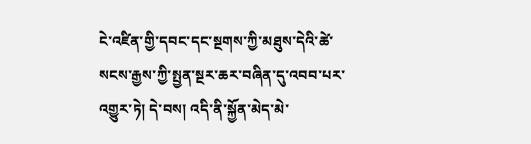ངེ་འཛིན་གྱི་དབང་དང་སྔགས་ཀྱི་མཐུས་དེའི་ཚེ་སངས་རྒྱས་ཀྱི་སྤྱན་སྔར་ཆར་བཞིན་དུ་འབབ་པར་འགྱུར་ཏེ། དེ་བས། འདི་ནི་སྐྱོན་མེད་མེ་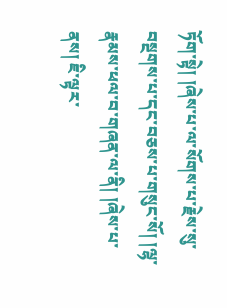ཏོག་སྟེ། །ཞེས་པ་ལ་སོགས་པ་རྗེས་སུ་བསྔགས་པ་དང་བཅས་པ་གསུང་སོ། །ལྷ་རྣམས་ཕལ་བ་གཞན་ལ་ནི། །ཞེས་པ་ནས། ཇི་ལྟར་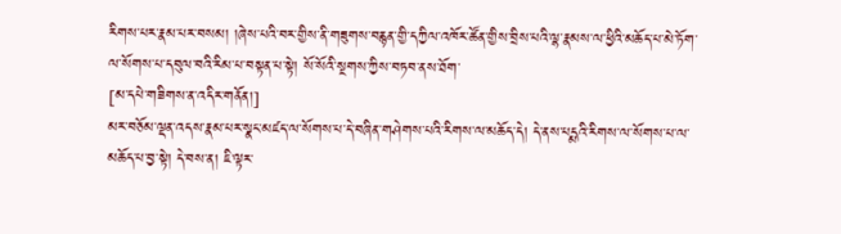རིགས་པར་རྣམ་པར་བསམ། །ཞེས་པའི་བར་གྱིས་ནི་གཟུགས་བརྙན་གྱི་དཀྱིལ་འཁོར་ཚོན་གྱིས་བྲིས་པའི་ལྷ་རྣམས་ལ་ཕྱིའི་མཆོད་པ་མེ་ཏོག་ལ་སོགས་པ་དབུལ་བའི་རིམ་པ་བསྟན་པ་སྟེ། སོ་སོའི་སྔགས་ཀྱིས་བཏབ་ནས་ཐོག་
[མ་དཔེ་གཟིགས་ན་འདིར་གནོན།]
མར་བཅོམ་ལྡན་འདས་རྣམ་པར་སྣང་མཛད་ལ་སོགས་པ་དེ་བཞིན་གཤེགས་པའི་རིགས་ལ་མཆོད་དེ། དེ་ནས་པདྨའི་རིགས་ལ་སོགས་པ་ལ་མཆོད་པ་བྱ་སྟེ། དེ་བས་ན། ཇི་ལྟར་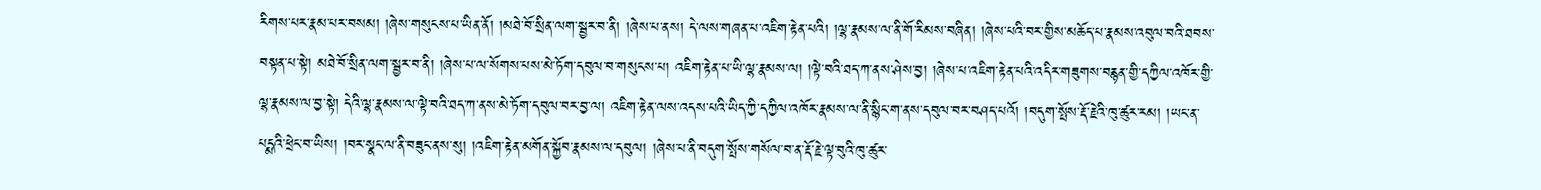རིགས་པར་རྣམ་པར་བསམ། །ཞེས་གསུངས་པ་ཡིན་ནོ། །མཐེ་བོ་སྲིན་ལག་སྦྱར་བ་ནི། །ཞེས་པ་ནས། དེ་ལས་གཞན་པ་འཇིག་རྟེན་པའི། །ལྷ་རྣམས་ལ་ནི་གོ་རིམས་བཞིན། །ཞེས་པའི་བར་གྱིས་མཆོད་པ་རྣམས་འབུལ་བའི་ཐབས་བསྟན་པ་སྟེ། མཐེ་བོ་སྲིན་ལག་སྦྱར་བ་ནི། །ཞེས་པ་ལ་སོགས་པས་མེ་ཏོག་དབུལ་བ་གསུངས་པ། འཇིག་རྟེན་པ་ཡི་ལྷ་རྣམས་ལ། །ལྟེ་བའི་ཐད་ཀ་ནས་ཤེས་བྱ། །ཞེས་པ་འཇིག་རྟེན་པའི་འདིར་གཟུགས་བརྙན་གྱི་དཀྱིལ་འཁོར་གྱི་ལྷ་རྣམས་ལ་བྱ་སྟེ། དེའི་ལྷ་རྣམས་ལ་ལྟེ་བའི་ཐད་ཀ་ནས་མེ་ཏོག་དབུལ་བར་བྱ་ལ། འཇིག་རྟེན་ལས་འདས་པའི་ཡིད་ཀྱི་དཀྱིལ་འཁོར་རྣམས་ལ་ནི་སྙིང་ག་ནས་དབུལ་བར་བཤད་པའོ། །བདུག་སྤོས་རྡོ་རྗེའི་ཁུ་ཚུར་རམ། །ཡང་ན་པདྨའི་ཕྲེང་བ་ཡིས། །བར་སྣང་ལ་ནི་བཟུང་ནས་སུ། །འཇིག་རྟེན་མགོན་སྐྱོབ་རྣམས་ལ་དབུལ། །ཞེས་པ་ནི་བདུག་སྤོས་གསོལ་བ་ན་རྡོ་རྗེ་ལྟ་བུའི་ཁུ་ཚུར་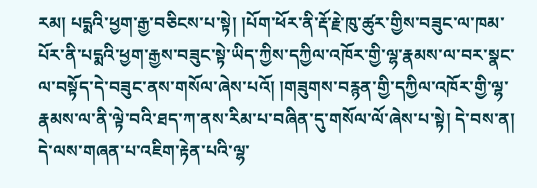རམ། པདྨའི་ཕྱག་རྒྱ་བཅིངས་པ་སྟེ། །པོག་ཕོར་ནི་རྡོ་རྗེ་ཁུ་ཚུར་གྱིས་བཟུང་ལ་ཁམ་པོར་ནི་པདྨའི་ཕྱག་རྒྱས་བཟུང་སྟེ་ཡིད་ཀྱིས་དཀྱིལ་འཁོར་གྱི་ལྷ་རྣམས་ལ་བར་སྣང་ལ་བསྟོད་དེ་བཟུང་ནས་གསོལ་ཞེས་པའོ། །གཟུགས་བརྙན་གྱི་དཀྱིལ་འཁོར་གྱི་ལྷ་རྣམས་ལ་ནི་ལྟེ་བའི་ཐད་ཀ་ནས་རིམ་པ་བཞིན་དུ་གསོལ་ལོ་ཞེས་པ་སྟེ། དེ་བས་ན། དེ་ལས་གཞན་པ་འཇིག་རྟེན་པའི་ལྷ་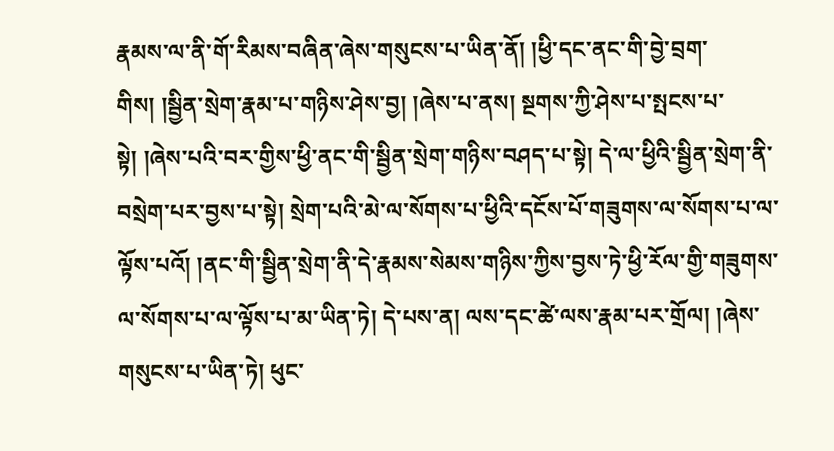རྣམས་ལ་ནི་གོ་རིམས་བཞིན་ཞེས་གསུངས་པ་ཡིན་ནོ། །ཕྱི་དང་ནང་གི་བྱེ་བྲག་གིས། །སྦྱིན་སྲེག་རྣམ་པ་གཉིས་ཤེས་བྱ། །ཞེས་པ་ནས། སྔགས་ཀྱི་ཤེས་པ་སྤངས་པ་སྟེ། །ཞེས་པའི་བར་གྱིས་ཕྱི་ནང་གི་སྦྱིན་སྲེག་གཉིས་བཤད་པ་སྟེ། དེ་ལ་ཕྱིའི་སྦྱིན་སྲེག་ནི་བསྲེག་པར་བྱས་པ་སྟེ། སྲེག་པའི་མེ་ལ་སོགས་པ་ཕྱིའི་དངོས་པོ་གཟུགས་ལ་སོགས་པ་ལ་ལྟོས་པའོ། །ནང་གི་སྦྱིན་སྲེག་ནི་དེ་རྣམས་སེམས་གཉིས་ཀྱིས་བྱས་ཏེ་ཕྱི་རོལ་གྱི་གཟུགས་ལ་སོགས་པ་ལ་ལྟོས་པ་མ་ཡིན་ཏེ། དེ་པས་ན། ལས་དང་ཚེ་ལས་རྣམ་པར་གྲོལ། །ཞེས་གསུངས་པ་ཡིན་ཏེ། ཕུང་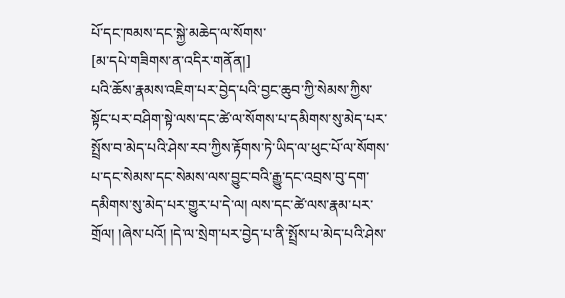པོ་དང་ཁམས་དང་སྐྱེ་མཆེད་ལ་སོགས་
[མ་དཔེ་གཟིགས་ན་འདིར་གནོན།]
པའི་ཆོས་རྣམས་འཇིག་པར་བྱེད་པའི་བྱང་ཆུབ་ཀྱི་སེམས་ཀྱིས་སྟོང་པར་བཤིག་སྟེ་ལས་དང་ཚེ་ལ་སོགས་པ་དམིགས་སུ་མེད་པར་སྤྲོས་བ་མེད་པའི་ཤེས་རབ་ཀྱིས་རྟོགས་ཏེ་ཡིད་ལ་ཕུང་པོ་ལ་སོགས་པ་དང་སེམས་དང་སེམས་ལས་བྱུང་བའི་རྒྱུ་དང་འབྲས་བུ་དག་དམིགས་སུ་མེད་པར་གྱུར་པ་དེ་ལ། ལས་དང་ཚེ་ལས་རྣམ་པར་གྲོལ། །ཞེས་པའོ། །དེ་ལ་སྲེག་པར་བྱེད་པ་ནི་སྤྲོས་པ་མེད་པའི་ཤེས་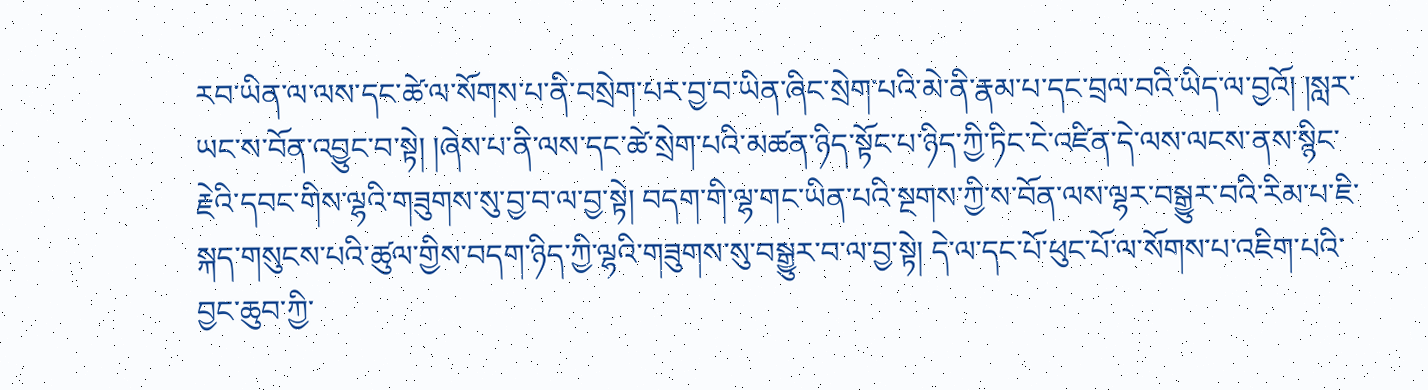རབ་ཡིན་ལ་ལས་དང་ཚེ་ལ་སོགས་པ་ནི་བསྲེག་པར་བྱ་བ་ཡིན་ཞིང་སྲེག་པའི་མེ་ནི་རྣམ་པ་དང་བྲལ་བའི་ཡིད་ལ་བྱའོ། །སླར་ཡང་ས་བོན་འབྱུང་བ་སྟེ། །ཞེས་པ་ནི་ལས་དང་ཚེ་སྲེག་པའི་མཚན་ཉིད་སྟོང་པ་ཉིད་ཀྱི་ཏིང་ངེ་འཛིན་དེ་ལས་ལངས་ནས་སྙིང་རྗེའི་དབང་གིས་ལྷའི་གཟུགས་སུ་བྱ་བ་ལ་བྱ་སྟེ། བདག་གི་ལྷ་གང་ཡིན་པའི་སྔགས་ཀྱི་ས་བོན་ལས་ལྷར་བསྒྱུར་བའི་རིམ་པ་ཇི་སྐད་གསུངས་པའི་ཚུལ་གྱིས་བདག་ཉིད་ཀྱི་ལྷའི་གཟུགས་སུ་བསྒྱུར་བ་ལ་བྱ་སྟེ། དེ་ལ་དང་པོ་ཕུང་པོ་ལ་སོགས་པ་འཇིག་པའི་བྱང་ཆུབ་ཀྱི་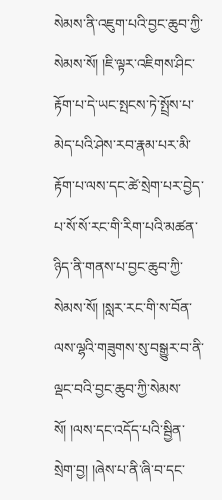སེམས་ནི་འཇུག་པའི་བྱང་ཆུབ་ཀྱི་སེམས་སོ། །ཇི་ལྟར་འཇིགས་ཤིང་རྟོག་པ་དེ་ཡང་སྤངས་ཏེ་སྤྲོས་པ་མེད་པའི་ཤེས་རབ་རྣམ་པར་མི་རྟོག་པ་ལས་དང་ཚེ་སྲེག་པར་བྱེད་པ་སོ་སོ་རང་གི་རིག་པའི་མཚན་ཉིད་ནི་གནས་པ་བྱང་ཆུབ་ཀྱི་སེམས་སོ། །སླར་རང་གི་ས་བོན་ལས་ལྷའི་གཟུགས་སུ་བསྒྱུར་བ་ནི་ལྡང་བའི་བྱང་ཆུབ་ཀྱི་སེམས་སོ། །ལས་དང་འདོད་པའི་སྦྱིན་སྲེག་བྱ། །ཞེས་པ་ནི་ཞི་བ་དང་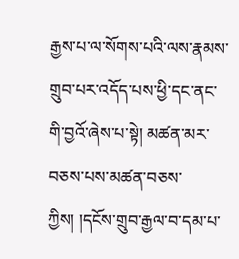རྒྱས་པ་ལ་སོགས་པའི་ལས་རྣམས་གྲུབ་པར་འདོད་པས་ཕྱི་དང་ནང་གི་བྱའོ་ཞེས་པ་སྟེ། མཚན་མར་བཅས་པས་མཚན་བཅས་ཀྱིས། །དངོས་གྲུབ་རྒྱལ་བ་དམ་པ་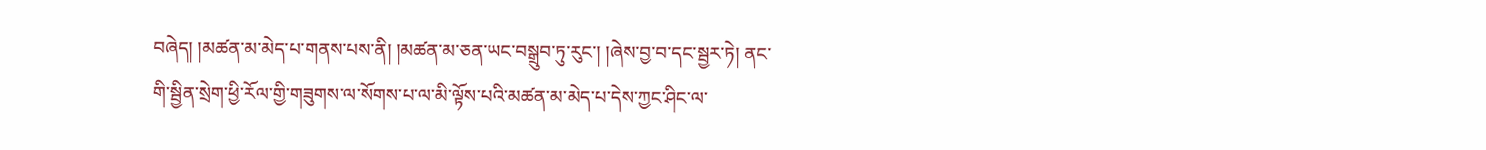བཞེད། །མཚན་མ་མེད་པ་གནས་པས་ནི། །མཚན་མ་ཅན་ཡང་བསྒྲུབ་ཏུ་རུང་། །ཞེས་བྱ་བ་དང་སྦྱར་ཏེ། ནང་གི་སྦྱིན་སྲེག་ཕྱི་རོལ་གྱི་གཟུགས་ལ་སོགས་པ་ལ་མི་ལྟོས་པའི་མཚན་མ་མེད་པ་དེས་ཀྱང་ཤིང་ལ་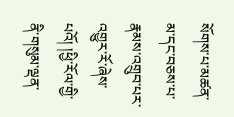སོགས་པ་མཚན་མ་དང་བཅས་པ་རྣམས་འགྲུབ་པར་འགྱུར་རོ་ཞེས་པའོ། །ཕྱི་རོལ་གྱི་ནི་གསུམ་ལྡན་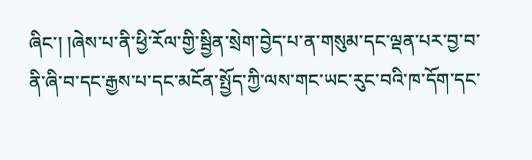ཞིང་། །ཞེས་པ་ནི་ཕྱི་རོལ་གྱི་སྦྱིན་སྲེག་བྱེད་པ་ན་གསུམ་དང་ལྡན་པར་བྱ་བ་ནི་ཞི་བ་དང་རྒྱས་པ་དང་མངོན་སྤྱོད་ཀྱི་ལས་གང་ཡང་རུང་བའི་ཁ་དོག་དང་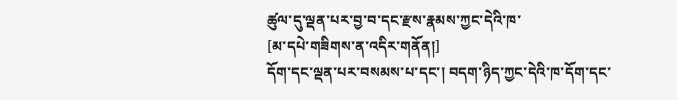ཚུལ་དུ་ལྡན་པར་བྱ་བ་དང་རྫས་རྣམས་ཀྱང་དེའི་ཁ་
[མ་དཔེ་གཟིགས་ན་འདིར་གནོན།]
དོག་དང་ལྡན་པར་བསམས་པ་དང་། བདག་ཉིད་ཀྱང་དེའི་ཁ་དོག་དང་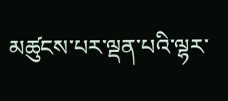མཚུངས་པར་ལྡན་པའི་ལྷར་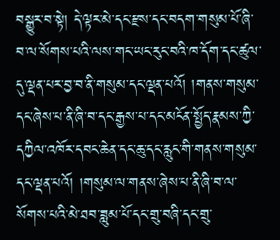བསྒྱུར་བ་སྟེ། དེ་ལྟར་མེ་དང་རྫས་དང་བདག་གསུམ་པོ་ཞི་བ་ལ་སོགས་པའི་ལས་གང་ཡང་རུང་བའི་ཁ་དོག་དང་ཚུལ་དུ་ལྡན་པར་བྱ་བ་ནི་གསུམ་དང་ལྡན་པའོ། །གནས་གསུམ་དང་ཞེས་པ་ནི་ཞི་བ་དང་རྒྱས་པ་དང་མངོན་སྤྱོད་རྣམས་ཀྱི་དཀྱིལ་འཁོར་དབང་ཆེན་དང་ཆུ་དང་རླུང་གི་གནས་གསུམ་དང་ལྡན་པའོ། །གསུམ་ལ་གནས་ཞེས་པ་ནི་ཞི་བ་ལ་སོགས་པའི་མེ་ཐབ་ཟླུམ་པོ་དང་གྲུ་བཞི་དང་གྲུ་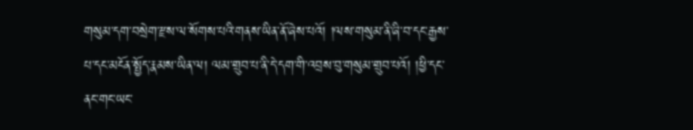གསུམ་དག་བསྲེག་རྫས་ལ་སོགས་པའི་གནས་ཡིན་ནོ་ཞེས་པའོ། །ལས་གསུམ་ནི་ཞི་བ་དང་རྒྱས་པ་དང་མངོན་སྤྱོད་རྣམས་ཡིན་ལ། ལམ་གྲུབ་པ་ནི་དེ་དག་གི་འབྲས་བུ་གསུམ་གྲུབ་པའོ། །ཕྱི་དང་ནང་གང་ཡང་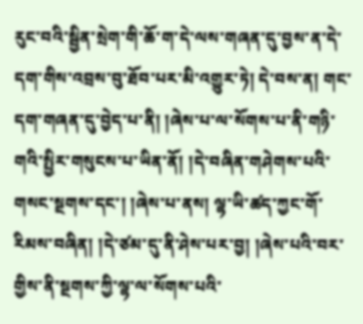རུང་བའི་སྦྱིན་སྲེག་གི་ཆོ་ག་དེ་ལས་གཞན་དུ་བྱས་ན་དེ་དག་གིས་འབྲས་བུ་ཐོབ་པར་མི་འགྱུར་ཏེ། དེ་བས་ན། གང་དག་གཞན་དུ་བྱེད་པ་ནི། །ཞེས་པ་ལ་སོགས་པ་ནི་གཉི་གའི་སྤྱིར་གསུངས་པ་ཡིན་ནོ། །དེ་བཞིན་གཤེགས་པའི་གསང་སྔགས་དང་། །ཞེས་པ་ནས། ལྷ་ཡི་ཚད་ཀྱང་གོ་རིམས་བཞིན། །དེ་ཙམ་དུ་ནི་ཤེས་པར་བྱ། །ཞེས་པའི་བར་གྱིས་ནི་སྔགས་ཀྱི་ལྷ་ལ་སོགས་པའི་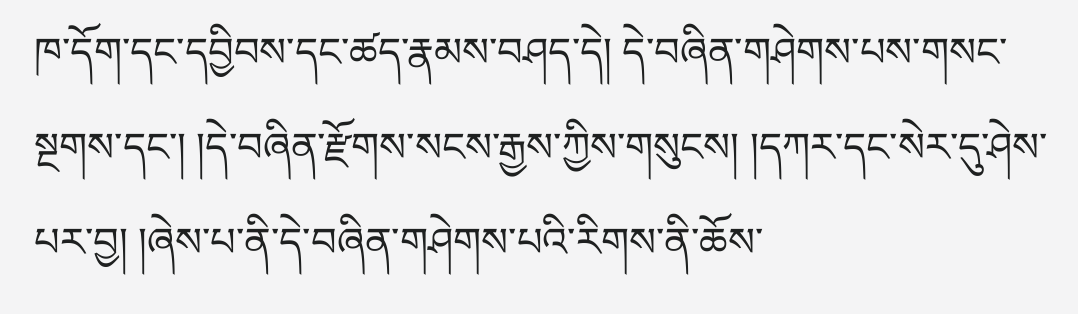ཁ་དོག་དང་དབྱིབས་དང་ཚད་རྣམས་བཤད་དེ། དེ་བཞིན་གཤེགས་པས་གསང་སྔགས་དང་། །དེ་བཞིན་རྫོགས་སངས་རྒྱས་ཀྱིས་གསུངས། །དཀར་དང་སེར་དུ་ཤེས་པར་བྱ། །ཞེས་པ་ནི་དེ་བཞིན་གཤེགས་པའི་རིགས་ནི་ཆོས་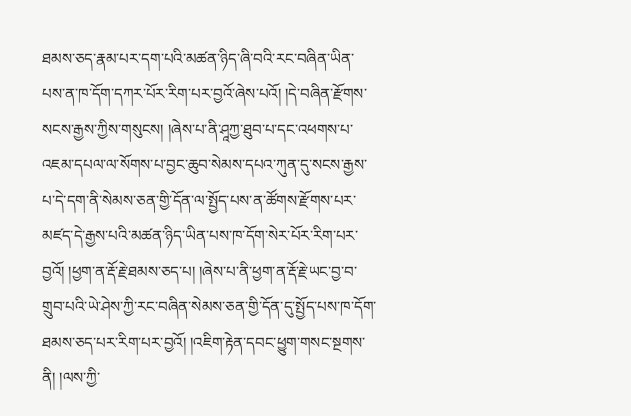ཐམས་ཅད་རྣམ་པར་དག་པའི་མཚན་ཉིད་ཞི་བའི་རང་བཞིན་ཡིན་པས་ན་ཁ་དོག་དཀར་པོར་རིག་པར་བྱའོ་ཞེས་པའོ། །དེ་བཞིན་རྫོགས་སངས་རྒྱས་ཀྱིས་གསུངས། །ཞེས་པ་ནི་ཤཱཀྱ་ཐུབ་པ་དང་འཕགས་པ་འཇམ་དཔལ་ལ་སོགས་པ་བྱང་ཆུབ་སེམས་དཔའ་ཀུན་དུ་སངས་རྒྱས་པ་དེ་དག་ནི་སེམས་ཅན་གྱི་དོན་ལ་སྤྱོད་པས་ན་ཚོགས་རྫོགས་པར་མཛད་དེ་རྒྱས་པའི་མཚན་ཉིད་ཡིན་པས་ཁ་དོག་སེར་པོར་རིག་པར་བྱའོ། །ཕྱག་ན་རྡོ་རྗེ་ཐམས་ཅད་པ། །ཞེས་པ་ནི་ཕྱག་ན་རྡོ་རྗེ་ཡང་བྱ་བ་གྲུབ་པའི་ཡེ་ཤེས་ཀྱི་རང་བཞིན་སེམས་ཅན་གྱི་དོན་དུ་སྤྱོད་པས་ཁ་དོག་ཐམས་ཅད་པར་རིག་པར་བྱའོ། །འཇིག་རྟེན་དབང་ཕྱུག་གསང་སྔགས་ནི། །ལས་ཀྱི་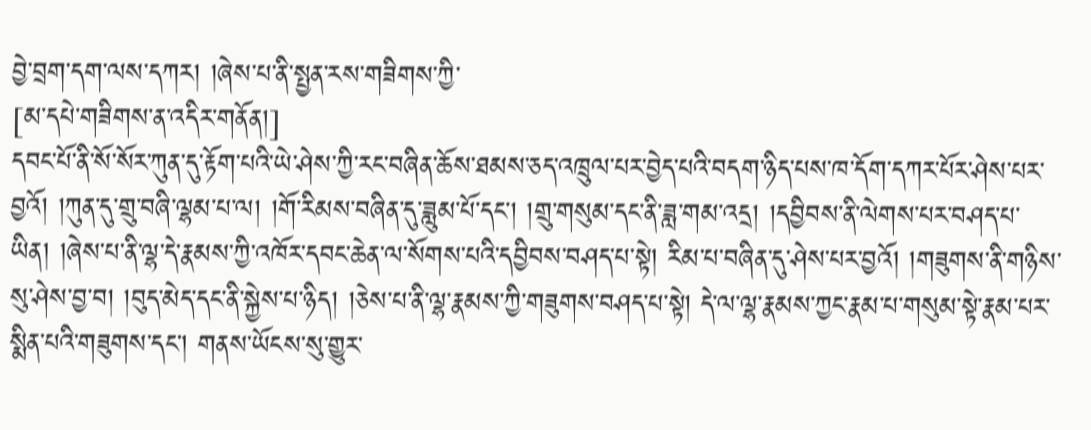བྱེ་བྲག་དག་ལས་དཀར། །ཞེས་པ་ནི་སྤྱན་རས་གཟིགས་ཀྱི་
[མ་དཔེ་གཟིགས་ན་འདིར་གནོན།]
དབང་པོ་ནི་སོ་སོར་ཀུན་དུ་རྟོག་པའི་ཡེ་ཤེས་ཀྱི་རང་བཞིན་ཆོས་ཐམས་ཅད་འཁྲུལ་པར་བྱེད་པའི་བདག་ཉིད་པས་ཁ་དོག་དཀར་པོར་ཤེས་པར་བྱའོ། །ཀུན་དུ་གྲུ་བཞི་ལྷམ་པ་ལ། །གོ་རིམས་བཞིན་དུ་ཟླུམ་པོ་དང་། །གྲུ་གསུམ་དང་ནི་ཟླ་གམ་འདྲ། །དབྱིབས་ནི་ལེགས་པར་བཤད་པ་ཡིན། །ཞེས་པ་ནི་ལྷ་དེ་རྣམས་ཀྱི་འཁོར་དབང་ཆེན་ལ་སོགས་པའི་དབྱིབས་བཤད་པ་སྟེ། རིམ་པ་བཞིན་དུ་ཤེས་པར་བྱའོ། །གཟུགས་ནི་གཉིས་སུ་ཤེས་བྱ་བ། །བུད་མེད་དང་ནི་སྐྱེས་པ་ཉིད། །ཅེས་པ་ནི་ལྷ་རྣམས་ཀྱི་གཟུགས་བཤད་པ་སྟེ། དེ་ལ་ལྷ་རྣམས་ཀྱང་རྣམ་པ་གསུམ་སྟེ་རྣམ་པར་སྨིན་པའི་གཟུགས་དང་། གནས་ཡོངས་སུ་གྱུར་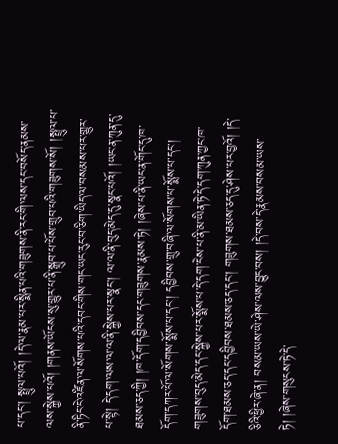པ་དང་། སྤྲུལ་པའོ། །དེ་ལ་རྣམ་པར་སྨིན་པའི་གཟུགས་ནི་རང་གི་ལས་དང་བསོད་ནམས་ལས་སྐྱེས་པའོ། །གནས་ཡོངས་སུ་གྱུར་པ་ནི་སྒྲུབ་པ་པོས་གྲུབ་པའི་གཟུགས་སོ། །སྤྲུལ་པ་ནི་ཏིང་ངེ་འཛིན་ལ་སོགས་པའི་དབང་གིས་གང་ཡང་རུང་བ་ཅིག་ཡིད་ལ་བསམས་པར་གྱུར་པ་སྟེ། དེ་དག་ལས་ལ་ལ་ནི་སྐྱེས་པར་སྣང་། ལ་ལ་ནི་བུད་མེད་དུ་སྣང་པའོ། །ཡང་ན་ཀུན་དུ་ཐམས་ཅད་ཀྱི། །ཁ་དོག་དབྱིབས་དང་གཟུགས་རྣམས་ཏེ། །ཞེས་པ་ནི་ཡང་ན་གོང་དུ་ཁ་དོག་དཀར་པོ་ལ་སོགས་སྨོས་པ་དང་། དབྱིབས་གྲུ་བཞི་ལ་སོགས་པ་སྨོས་པ་དང་། གཟུགས་བུད་མེད་དང་སྐྱེས་པར་སྨོས་པ་དེ་དག་ངེས་པ་ནི་མ་ཡིན་ཏེ་དེ་དག་ཀུན་ཀྱང་ཁ་དོག་ཐམས་ཅད་དང་དབྱིབས་ཐམས་ཅད་དང་། གཟུགས་ཐམས་ཅད་དུ་ཤེས་པར་བྱའོ། །དེ་ཅིའི་ཕྱིར་ཞེ་ན། བསམ་ཡས་ཡེ་ཤེས་ལས་བྱུང་བས། །དེ་བས་དེ་རྣམས་བསམ་ཡས་ཏེ། །ཞེས་གསུངས་ཏེ་དེ་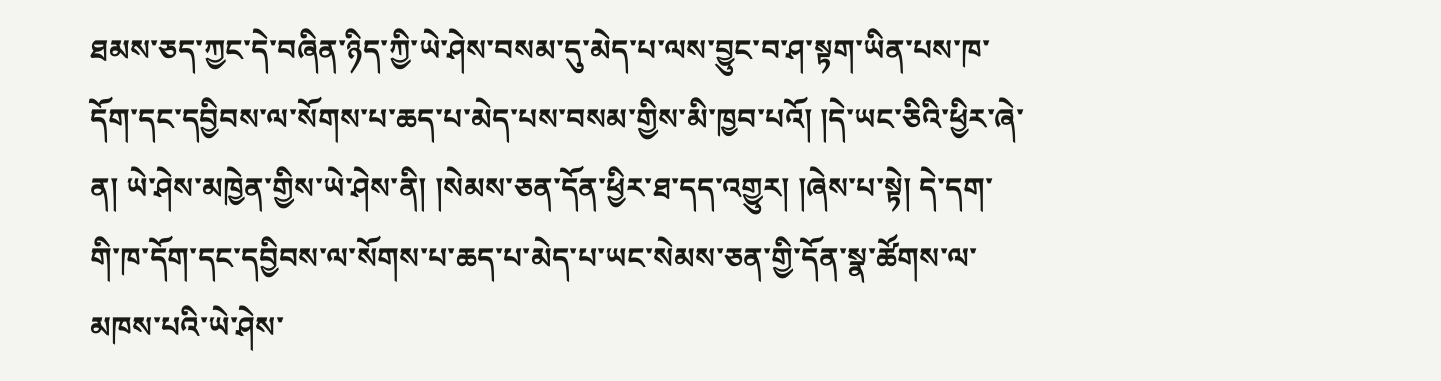ཐམས་ཅད་ཀྱང་དེ་བཞིན་ཉིད་ཀྱི་ཡེ་ཤེས་བསམ་དུ་མེད་པ་ལས་བྱུང་བ་ཤ་སྟག་ཡིན་པས་ཁ་དོག་དང་དབྱིབས་ལ་སོགས་པ་ཆད་པ་མེད་པས་བསམ་གྱིས་མི་ཁྱབ་པའོ། །དེ་ཡང་ཅིའི་ཕྱིར་ཞེ་ན། ཡེ་ཤེས་མཁྱེན་གྱིས་ཡེ་ཤེས་ནི། །སེམས་ཅན་དོན་ཕྱིར་ཐ་དད་འགྱུར། །ཞེས་པ་སྟེ། དེ་དག་གི་ཁ་དོག་དང་དབྱིབས་ལ་སོགས་པ་ཆད་པ་མེད་པ་ཡང་སེམས་ཅན་གྱི་དོན་སྣ་ཚོགས་ལ་མཁས་པའི་ཡེ་ཤེས་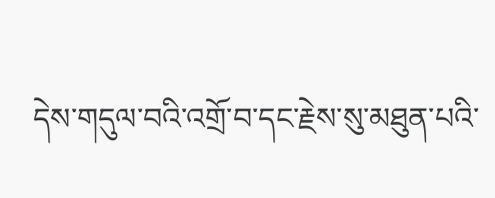དེས་གདུལ་བའི་འགྲོ་བ་དང་རྗེས་སུ་མཐུན་པའི་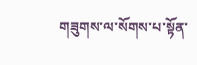གཟུགས་ལ་སོགས་པ་སྟོན་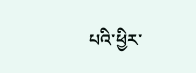པའི་ཕྱིར་